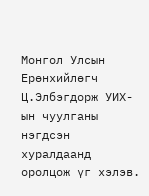Монгол Улсын Ерөнхийлөгч Ц.Элбэгдорж УИХ-ын чуулганы нэгдсэн хуралдаанд оролцож үг хэлэв.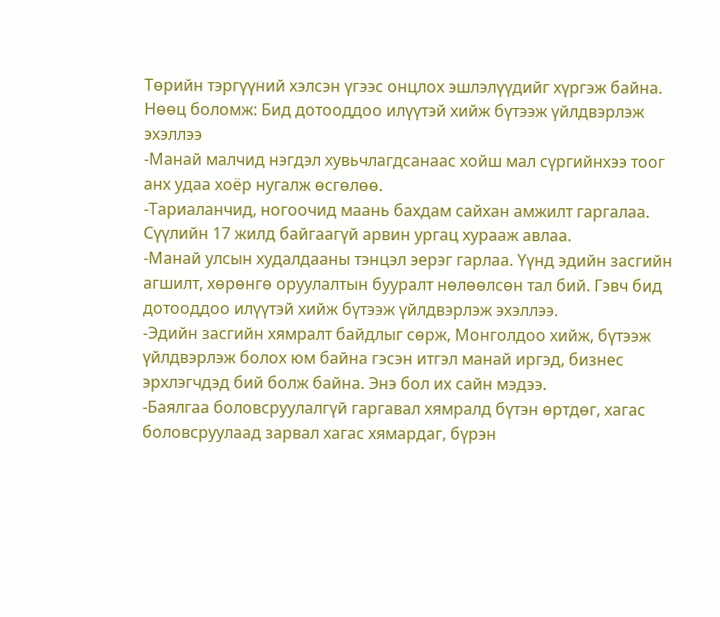Төрийн тэргүүний хэлсэн үгээс онцлох эшлэлүүдийг хүргэж байна.
Нөөц боломж: Бид дотооддоо илүүтэй хийж бүтээж үйлдвэрлэж эхэллээ
-Манай малчид нэгдэл хувьчлагдсанаас хойш мал сүргийнхээ тоог анх удаа хоёр нугалж өсгөлөө.
-Тариаланчид, ногоочид маань бахдам сайхан амжилт гаргалаа. Сүүлийн 17 жилд байгаагүй арвин ургац хурааж авлаа.
-Манай улсын худалдааны тэнцэл эерэг гарлаа. Үүнд эдийн засгийн агшилт, хөрөнгө оруулалтын бууралт нөлөөлсөн тал бий. Гэвч бид дотооддоо илүүтэй хийж бүтээж үйлдвэрлэж эхэллээ.
-Эдийн засгийн хямралт байдлыг сөрж, Монголдоо хийж, бүтээж үйлдвэрлэж болох юм байна гэсэн итгэл манай иргэд, бизнес эрхлэгчдэд бий болж байна. Энэ бол их сайн мэдээ.
-Баялгаа боловсруулалгүй гаргавал хямралд бүтэн өртдөг, хагас боловсруулаад зарвал хагас хямардаг, бүрэн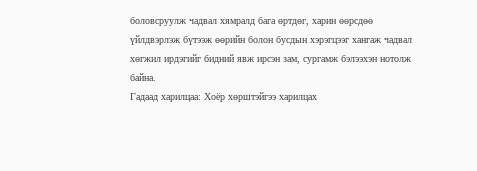боловсруулж чадвал хямралд бага өртдөг, харин өөрсдөө үйлдвэрлэж бүтээж өөрийн болон бусдын хэрэгцээг хангаж чадвал хөгжил ирдэгийг бидний явж ирсэн зам, сургамж бэлээхэн нотолж байна.
Гадаад харилцаа: Хоёр хөрштэйгээ харилцах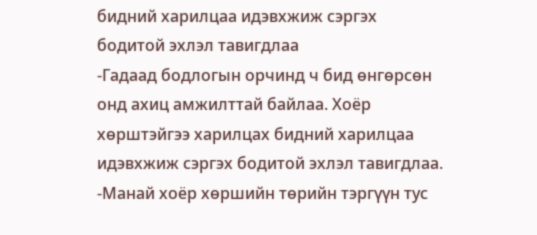бидний харилцаа идэвхжиж сэргэх бодитой эхлэл тавигдлаа
-Гадаад бодлогын орчинд ч бид өнгөрсөн онд ахиц амжилттай байлаа. Хоёр хөрштэйгээ харилцах бидний харилцаа идэвхжиж сэргэх бодитой эхлэл тавигдлаа.
-Манай хоёр хөршийн төрийн тэргүүн тус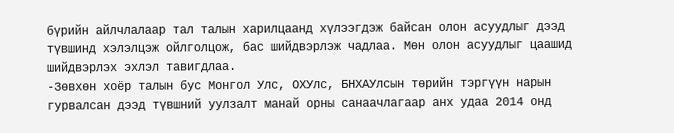бүрийн айлчлалаар тал талын харилцаанд хүлээгдэж байсан олон асуудлыг дээд түвшинд хэлэлцэж ойлголцож, бас шийдвэрлэж чадлаа. Мөн олон асуудлыг цаашид шийдвэрлэх эхлэл тавигдлаа.
-Зөвхөн хоёр талын бус Монгол Улс, ОХУлс, БНХАУлсын төрийн тэргүүн нарын гурвалсан дээд түвшний уулзалт манай орны санаачлагаар анх удаа 2014 онд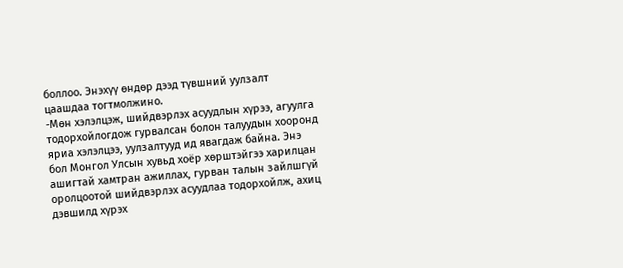боллоо. Энэхүү өндөр дээд түвшний уулзалт цаашдаа тогтмолжино.
-Мөн хэлэлцэж, шийдвэрлэх асуудлын хүрээ, агуулга тодорхойлогдож гурвалсан болон талуудын хооронд яриа хэлэлцээ, уулзалтууд ид явагдаж байна. Энэ бол Монгол Улсын хувьд хоёр хөрштэйгээ харилцан ашигтай хамтран ажиллах, гурван талын зайлшгүй оролцоотой шийдвэрлэх асуудлаа тодорхойлж, ахиц дэвшилд хүрэх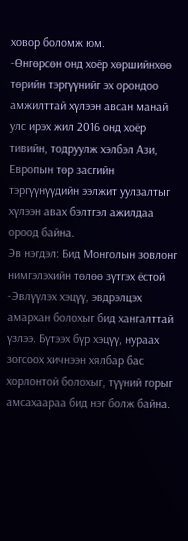ховор боломж юм.
-Өнгөрсөн онд хоёр хөршийнхөө төрийн тэргүүнийг эх орондоо амжилттай хүлээн авсан манай улс ирэх жил 2016 онд хоёр тивийн, тодруулж хэлбэл Ази, Европын төр засгийн тэргүүнүүдийн ээлжит уулзалтыг хүлээн авах бэлтгэл ажилдаа ороод байна.
Эв нэгдэл: Бид Монголын зовлонг нимгэлэхийн төлөө зүтгэх ёстой
-Эвлүүлэх хэцүү, эвдрэлцэх амархан болохыг бид хангалттай үзлээ. Бүтээх бүр хэцүү, нураах зогсоох хичнээн хялбар бас хорлонтой болохыг, түүний горыг амсахаараа бид нэг болж байна.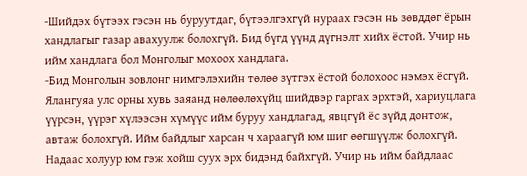-Шийдэх бүтээх гэсэн нь буруутдаг, бүтээлгэхгүй нураах гэсэн нь зөвддөг ёрын хандлагыг газар авахуулж болохгүй. Бид бүгд үүнд дүгнэлт хийх ёстой. Учир нь ийм хандлага бол Монголыг мохоох хандлага.
-Бид Монголын зовлонг нимгэлэхийн төлөө зүтгэх ёстой болохоос нэмэх ёсгүй. Ялангуяа улс орны хувь заяанд нөлөөлөхүйц шийдвэр гаргах эрхтэй, хариуцлага үүрсэн, үүрэг хүлээсэн хүмүүс ийм буруу хандлагад, явцгүй ёс зүйд донтож, автаж болохгүй. Ийм байдлыг харсан ч хараагүй юм шиг өөгшүүлж болохгүй. Надаас холуур юм гэж хойш суух эрх бидэнд байхгүй. Учир нь ийм байдлаас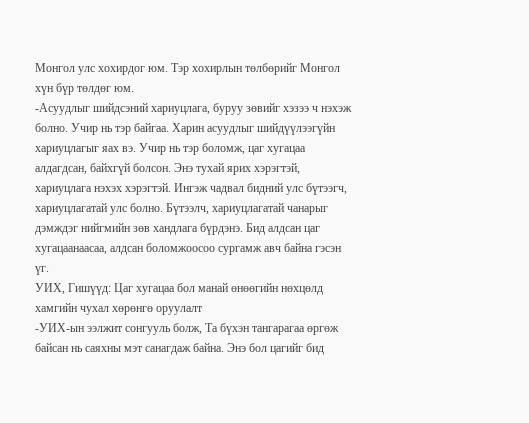Монгол улс хохирдог юм. Тэр хохирлын төлбөрийг Монгол хүн бүр төлдөг юм.
-Асуудлыг шийдсэний хариуцлага, буруу зөвийг хэзээ ч нэхэж болно. Учир нь тэр байгаа. Харин асуудлыг шийдүүлээгүйн хариуцлагыг яах вэ. Учир нь тэр боломж, цаг хугацаа алдагдсан, байхгүй болсон. Энэ тухай ярих хэрэгтэй, хариуцлага нэхэх хэрэгтэй. Ингэж чадвал бидний улс бүтээгч, хариуцлагатай улс болно. Бүтээлч, хариуцлагатай чанарыг дэмждэг нийгмийн зөв хандлага бүрдэнэ. Бид алдсан цаг хугацаанаасаа, алдсан боломжоосоо сургамж авч байна гэсэн үг.
УИХ, Гишүүд: Цаг хугацаа бол манай өнөөгийн нөхцөлд хамгийн чухал хөрөнгө оруулалт
-УИХ-ын ээлжит сонгууль болж, Та бүхэн тангарагаа өргөж байсан нь саяхны мэт санагдаж байна. Энэ бол цагийг бид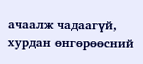ачаалж чадаагүй, хурдан өнгөрөөсний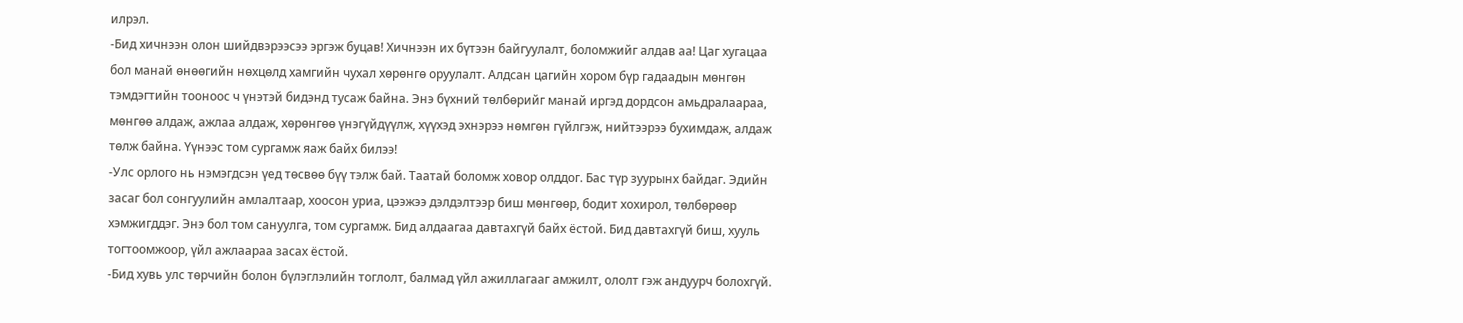илрэл.
-Бид хичнээн олон шийдвэрээсээ эргэж буцав! Хичнээн их бүтээн байгуулалт, боломжийг алдав аа! Цаг хугацаа бол манай өнөөгийн нөхцөлд хамгийн чухал хөрөнгө оруулалт. Алдсан цагийн хором бүр гадаадын мөнгөн тэмдэгтийн тооноос ч үнэтэй бидэнд тусаж байна. Энэ бүхний төлбөрийг манай иргэд дордсон амьдралаараа, мөнгөө алдаж, ажлаа алдаж, хөрөнгөө үнэгүйдүүлж, хүүхэд эхнэрээ нөмгөн гүйлгэж, нийтээрээ бухимдаж, алдаж төлж байна. Үүнээс том сургамж яаж байх билээ!
-Улс орлого нь нэмэгдсэн үед төсвөө бүү тэлж бай. Таатай боломж ховор олддог. Бас түр зуурынх байдаг. Эдийн засаг бол сонгуулийн амлалтаар, хоосон уриа, цээжээ дэлдэлтээр биш мөнгөөр, бодит хохирол, төлбөрөөр хэмжигддэг. Энэ бол том сануулга, том сургамж. Бид алдаагаа давтахгүй байх ёстой. Бид давтахгүй биш, хууль тогтоомжоор, үйл ажлаараа засах ёстой.
-Бид хувь улс төрчийн болон бүлэглэлийн тоглолт, балмад үйл ажиллагааг амжилт, ололт гэж андуурч болохгүй.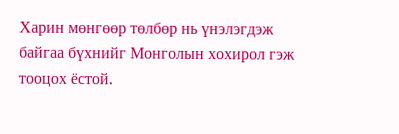Харин мөнгөөр төлбөр нь үнэлэгдэж байгаа бүхнийг Монголын хохирол гэж тооцох ёстой.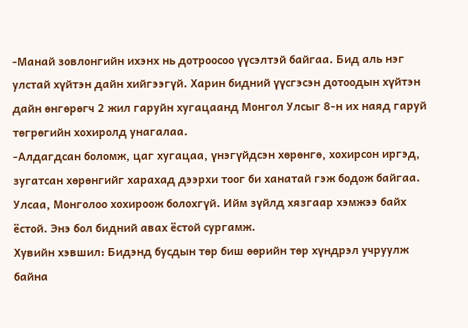-Манай зовлонгийн ихэнх нь дотроосоо үүсэлтэй байгаа. Бид аль нэг улстай хүйтэн дайн хийгээгүй. Харин бидний үүсгэсэн дотоодын хүйтэн дайн өнгөрөгч 2 жил гаруйн хугацаанд Монгол Улсыг 8-н их наяд гаруй төгрөгийн хохиролд унагалаа.
-Алдагдсан боломж, цаг хугацаа, үнэгүйдсэн хөрөнгө, хохирсон иргэд, зугатсан хөрөнгийг харахад дээрхи тоог би ханатай гэж бодож байгаа. Улсаа, Монголоо хохироож болохгүй. Ийм зүйлд хязгаар хэмжээ байх ёстой. Энэ бол бидний авах ёстой сургамж.
Хувийн хэвшил: Бидэнд бусдын төр биш өөрийн төр хүндрэл учруулж байна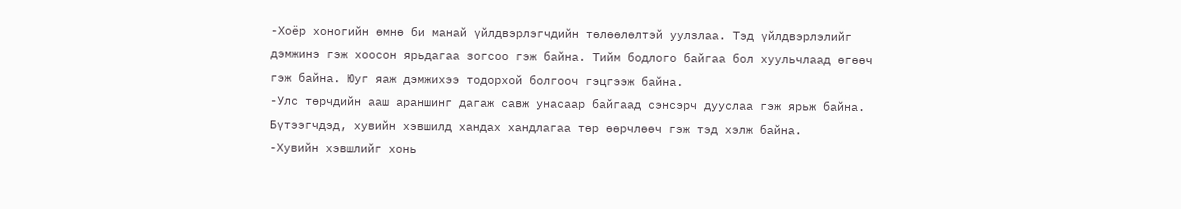-Хоёр хоногийн өмнө би манай үйлдвэрлэгчдийн төлөөлөлтэй уулзлаа. Тэд үйлдвэрлэлийг дэмжинэ гэж хоосон ярьдагаа зогсоо гэж байна. Тийм бодлого байгаа бол хуульчлаад өгөөч гэж байна. Юуг яаж дэмжихээ тодорхой болгооч гэцгээж байна.
-Улс төрчдийн ааш араншинг дагаж савж унасаар байгаад сэнсэрч дууслаа гэж ярьж байна. Бүтээгчдэд, хувийн хэвшилд хандах хандлагаа төр өөрчлөөч гэж тэд хэлж байна.
-Хувийн хэвшлийг хонь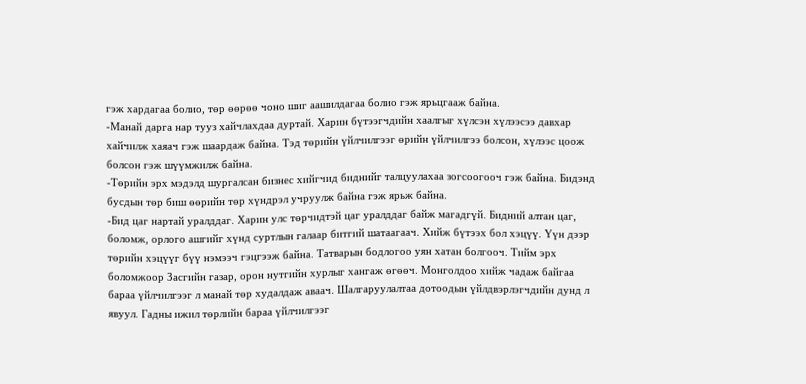гэж хардагаа болио, төр өөрөө чоно шиг аашилдагаа болио гэж ярьцгааж байна.
-Манай дарга нар тууз хайчлахдаа дуртай. Харин бүтээгчдийн хаалгыг хүлсэн хүлээсээ давхар хайчилж хаяач гэж шаардаж байна. Тэд төрийн үйлчилгээг өрийн үйлчилгээ болсон, хүлээс цоож болсон гэж шүүмжилж байна.
-Төрийн эрх мэдэлд шургалсан бизнес хийгчид биднийг талцуулахаа зогсоогооч гэж байна. Бидэнд бусдын төр биш өөрийн төр хүндрэл учруулж байна гэж ярьж байна.
-Бид цаг нартай уралддаг. Харин улс төрчидтэй цаг уралддаг байж магадгүй. Бидний алтан цаг, боломж, орлого ашгийг хүнд суртлын галаар битгий шатаагаач. Хийж бүтээх бол хэцүү. Үүн дээр төрийн хэцүүг бүү нэмээч гэцгээж байна. Татварын бодлогоо уян хатан болгооч. Тийм эрх боломжоор Засгийн газар, орон нутгийн хурлыг хангаж өгөөч. Монголдоо хийж чадаж байгаа бараа үйлчилгээг л манай төр худалдаж аваач. Шалгаруулалтаа дотоодын үйлдвэрлэгчдийн дунд л явуул. Гадны ижил төрлийн бараа үйлчилгээг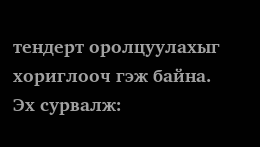тендерт оролцуулахыг хориглооч гэж байна.
Эх сурвалж: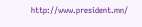http://www.president.mn/